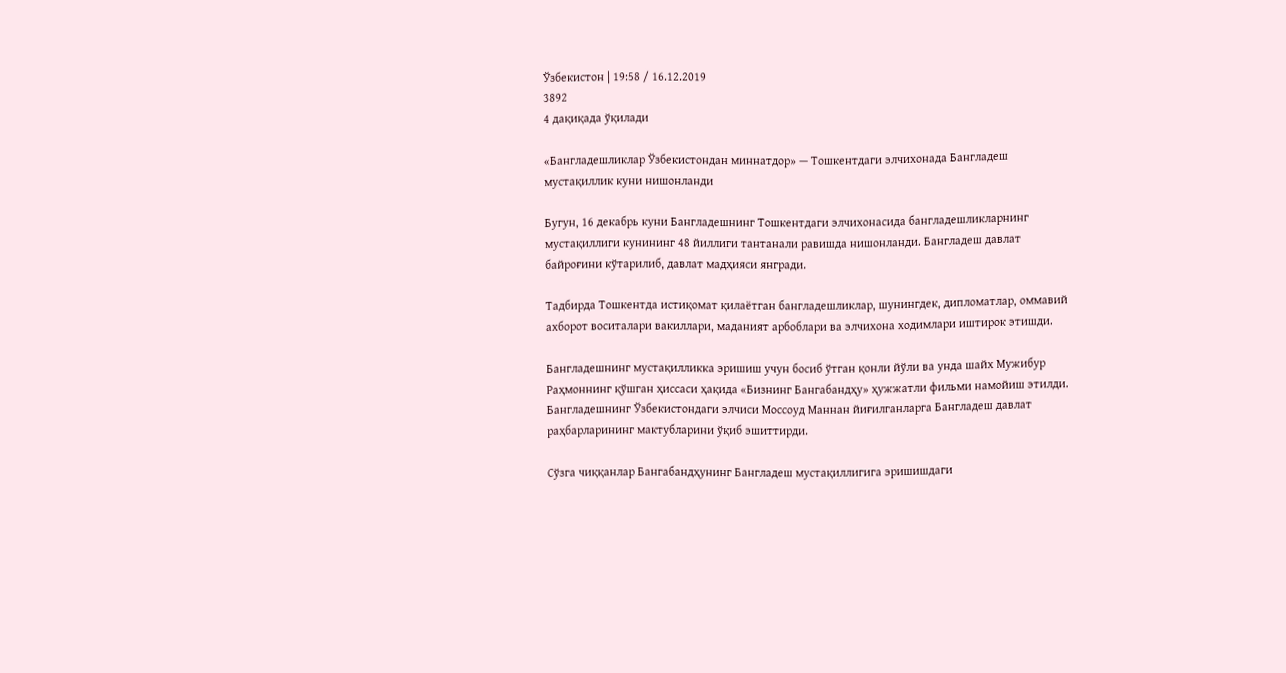Ўзбекистон | 19:58 / 16.12.2019
3892
4 дақиқада ўқилади

«Бангладешликлар Ўзбекистондан миннатдор» — Тошкентдаги элчихонада Бангладеш мустақиллик куни нишонланди

Бугун, 16 декабрь куни Бангладешнинг Тошкентдаги элчихонасида бангладешликларнинг мустақиллиги кунининг 48 йиллиги тантанали равишда нишонланди. Бангладеш давлат байроғини кўтарилиб, давлат мадҳияси янгради.

Тадбирда Тошкентда истиқомат қилаётган бангладешликлар, шунингдек, дипломатлар, оммавий ахборот воситалари вакиллари, маданият арбоблари ва элчихона ходимлари иштирок этишди.

Бангладешнинг мустақилликка эришиш учун босиб ўтган қонли йўли ва унда шайх Мужибур Раҳмоннинг қўшган ҳиссаси ҳақида «Бизнинг Бангабандҳу» ҳужжатли фильми намойиш этилди. Бангладешнинг Ўзбекистондаги элчиси Моссоуд Маннан йиғилганларга Бангладеш давлат раҳбарларининг мактубларини ўқиб эшиттирди.

Сўзга чиққанлар Бангабандҳунинг Бангладеш мустақиллигига эришишдаги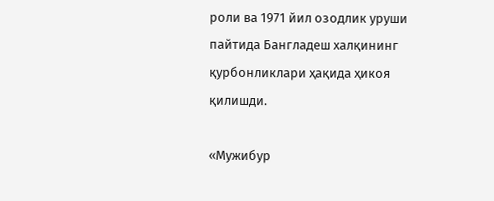роли ва 1971 йил озодлик уруши пайтида Бангладеш халқининг қурбонликлари ҳақида ҳикоя қилишди.

«Мужибур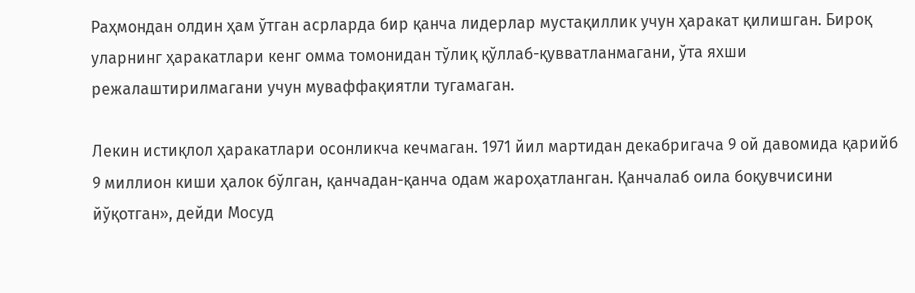Раҳмондан олдин ҳам ўтган асрларда бир қанча лидерлар мустақиллик учун ҳаракат қилишган. Бироқ уларнинг ҳаракатлари кенг омма томонидан тўлиқ қўллаб-қувватланмагани, ўта яхши режалаштирилмагани учун муваффақиятли тугамаган.

Лекин истиқлол ҳаракатлари осонликча кечмаган. 1971 йил мартидан декабригача 9 ой давомида қарийб 9 миллион киши ҳалок бўлган, қанчадан-қанча одам жароҳатланган. Қанчалаб оила боқувчисини йўқотган», дейди Мосуд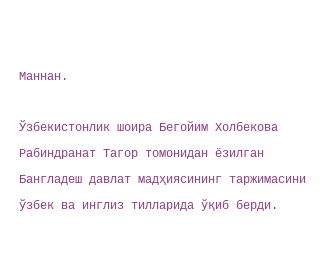Маннан.

Ўзбекистонлик шоира Бегойим Холбекова Рабиндранат Тагор томонидан ёзилган Бангладеш давлат мадҳиясининг таржимасини ўзбек ва инглиз тилларида ўқиб берди.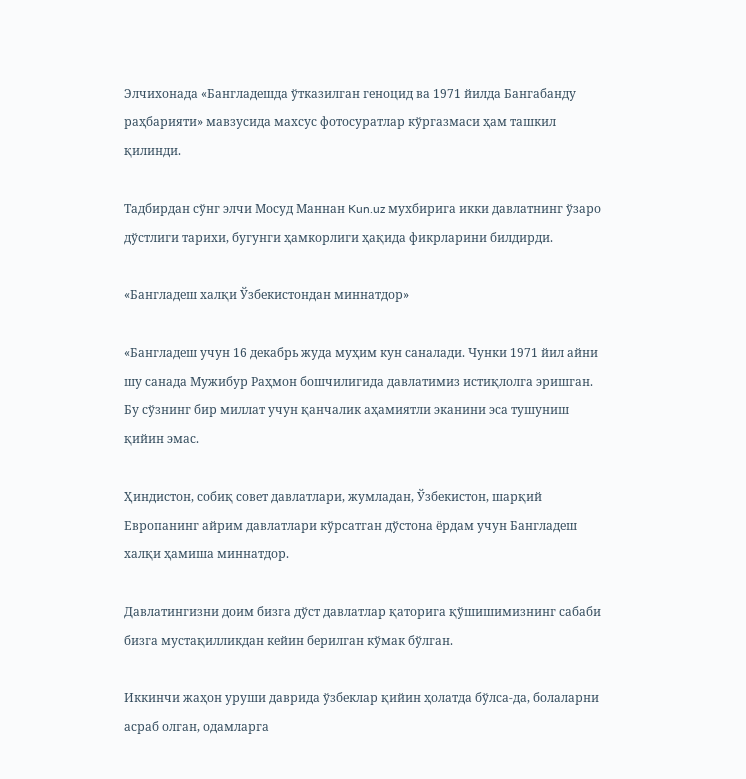Элчихонада «Бангладешда ўтказилган геноцид ва 1971 йилда Бангабанду раҳбарияти» мавзусида махсус фотосуратлар кўргазмаси ҳам ташкил қилинди.

Тадбирдан сўнг элчи Мосуд Маннан Kun.uz мухбирига икки давлатнинг ўзаро дўстлиги тарихи, бугунги ҳамкорлиги ҳақида фикрларини билдирди.

«Бангладеш халқи Ўзбекистондан миннатдор»

«Бангладеш учун 16 декабрь жуда муҳим кун саналади. Чунки 1971 йил айни шу санада Мужибур Раҳмон бошчилигида давлатимиз истиқлолга эришган. Бу сўзнинг бир миллат учун қанчалик аҳамиятли эканини эса тушуниш қийин эмас.

Ҳиндистон, собиқ совет давлатлари, жумладан, Ўзбекистон, шарқий Европанинг айрим давлатлари кўрсатган дўстона ёрдам учун Бангладеш халқи ҳамиша миннатдор.

Давлатингизни доим бизга дўст давлатлар қаторига қўшишимизнинг сабаби бизга мустақилликдан кейин берилган кўмак бўлган.

Иккинчи жаҳон уруши даврида ўзбеклар қийин ҳолатда бўлса-да, болаларни асраб олган, одамларга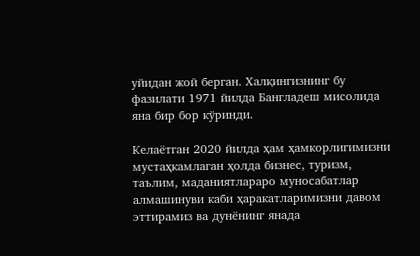уйидан жой берган. Халқингизнинг бу фазилати 1971 йилда Бангладеш мисолида яна бир бор кўринди.

Келаётган 2020 йилда ҳам ҳамкорлигимизни мустаҳкамлаган ҳолда бизнес, туризм, таълим, маданиятлараро муносабатлар алмашинуви каби ҳаракатларимизни давом эттирамиз ва дунёнинг янада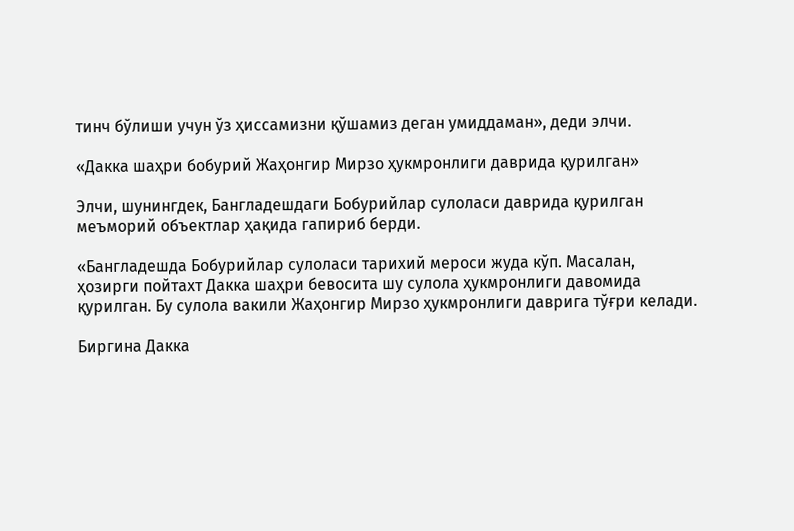тинч бўлиши учун ўз ҳиссамизни қўшамиз деган умиддаман», деди элчи.

«Дакка шаҳри бобурий Жаҳонгир Мирзо ҳукмронлиги даврида қурилган»

Элчи, шунингдек, Бангладешдаги Бобурийлар сулоласи даврида қурилган меъморий объектлар ҳақида гапириб берди.

«Бангладешда Бобурийлар сулоласи тарихий мероси жуда кўп. Масалан, ҳозирги пойтахт Дакка шаҳри бевосита шу сулола ҳукмронлиги давомида қурилган. Бу сулола вакили Жаҳонгир Мирзо ҳукмронлиги даврига тўғри келади.

Биргина Дакка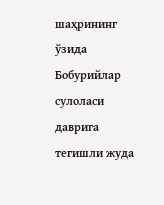шаҳрининг ўзида Бобурийлар сулоласи даврига тегишли жуда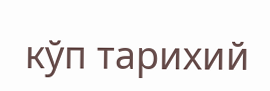кўп тарихий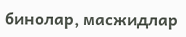бинолар, масжидлар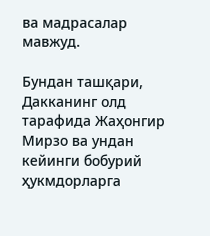ва мадрасалар мавжуд.

Бундан ташқари, Дакканинг олд тарафида Жаҳонгир Мирзо ва ундан кейинги бобурий ҳукмдорларга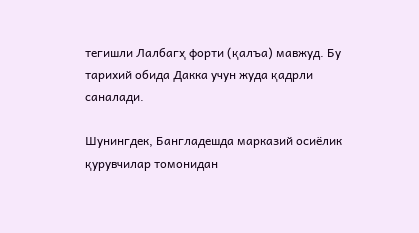тегишли Лалбагҳ форти (қалъа) мавжуд. Бу тарихий обида Дакка учун жуда қадрли саналади.

Шунингдек, Бангладешда марказий осиёлик қурувчилар томонидан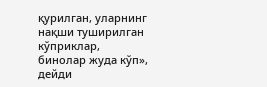қурилган, уларнинг нақши туширилган кўприклар, бинолар жуда кўп», дейди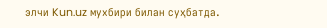элчи Kun.uz мухбири билан суҳбатда.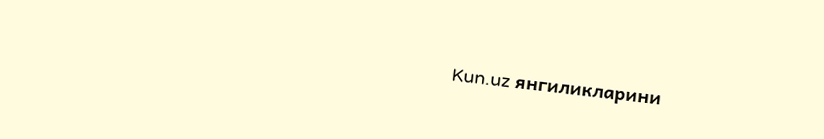Kun.uz янгиликларини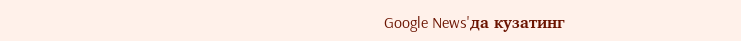Google News'да кузатинг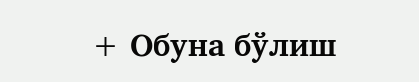+ Обуна бўлиш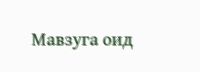Мавзуга оид